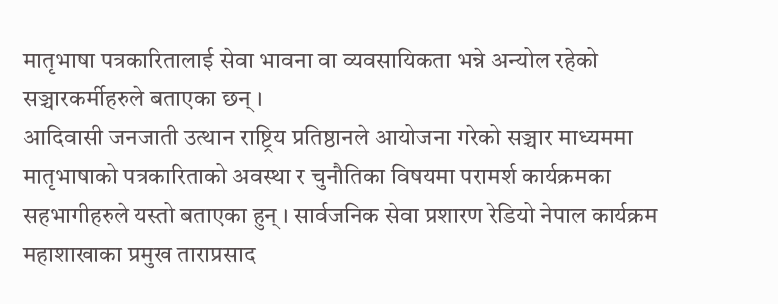मातृभाषा पत्रकारितालाई सेवा भावना वा व्यवसायिकता भन्ने अन्योल रहेको सञ्चारकर्मीहरुले बताएका छन् ।
आदिवासी जनजाती उत्थान राष्ट्रिय प्रतिष्ठानले आयोजना गरेको सञ्चार माध्यममा मातृभाषाको पत्रकारिताको अवस्था र चुनौतिका विषयमा परामर्श कार्यक्रमका सहभागीहरुले यस्तो बताएका हुन् । सार्वजनिक सेवा प्रशारण रेडियो नेपाल कार्यक्रम महाशाखाका प्रमुख ताराप्रसाद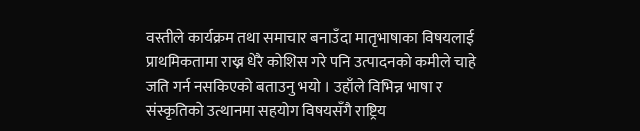वस्तीले कार्यक्रम तथा समाचार बनाउँदा मातृभाषाका विषयलाई प्राथमिकतामा राख्न धेरै कोशिस गरे पनि उत्पादनको कमीले चाहे जति गर्न नसकिएको बताउनु भयो । उहाँले विभिन्न भाषा र संस्कृतिको उत्थानमा सहयोग विषयसँगै राष्ट्रिय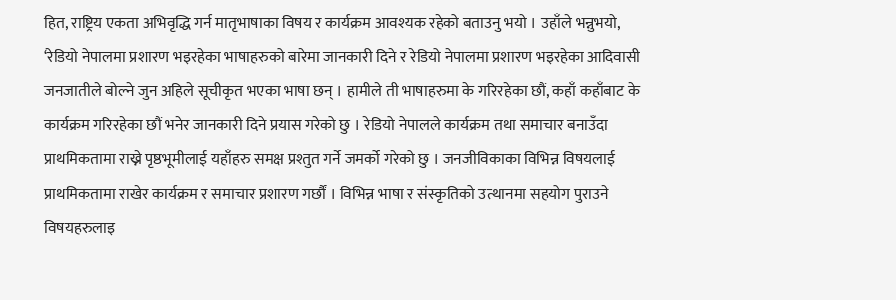हित, राष्ट्रिय एकता अभिवृद्धि गर्न मातृभाषाका विषय र कार्यक्रम आवश्यक रहेको बताउनु भयो । उहाँले भन्नुभयो, ‘रेडियो नेपालमा प्रशारण भइरहेका भाषाहरुको बारेमा जानकारी दिने र रेडियो नेपालमा प्रशारण भइरहेका आदिवासी जनजातीले बोल्ने जुन अहिले सूचीकृत भएका भाषा छन् । हामीले ती भाषाहरुमा के गरिरहेका छौं, कहाँ कहाँबाट के कार्यक्रम गरिरहेका छौं भनेर जानकारी दिने प्रयास गरेको छु । रेडियो नेपालले कार्यक्रम तथा समाचार बनाउँदा प्राथमिकतामा राख्ने पृष्ठभूमीलाई यहाँहरु समक्ष प्रश्तुत गर्ने जमर्को गरेको छु । जनजीविकाका विभिन्न विषयलाई प्राथमिकतामा राखेर कार्यक्रम र समाचार प्रशारण गर्छौं । विभिन्न भाषा र संस्कृतिको उत्थानमा सहयोग पुराउने विषयहरुलाइ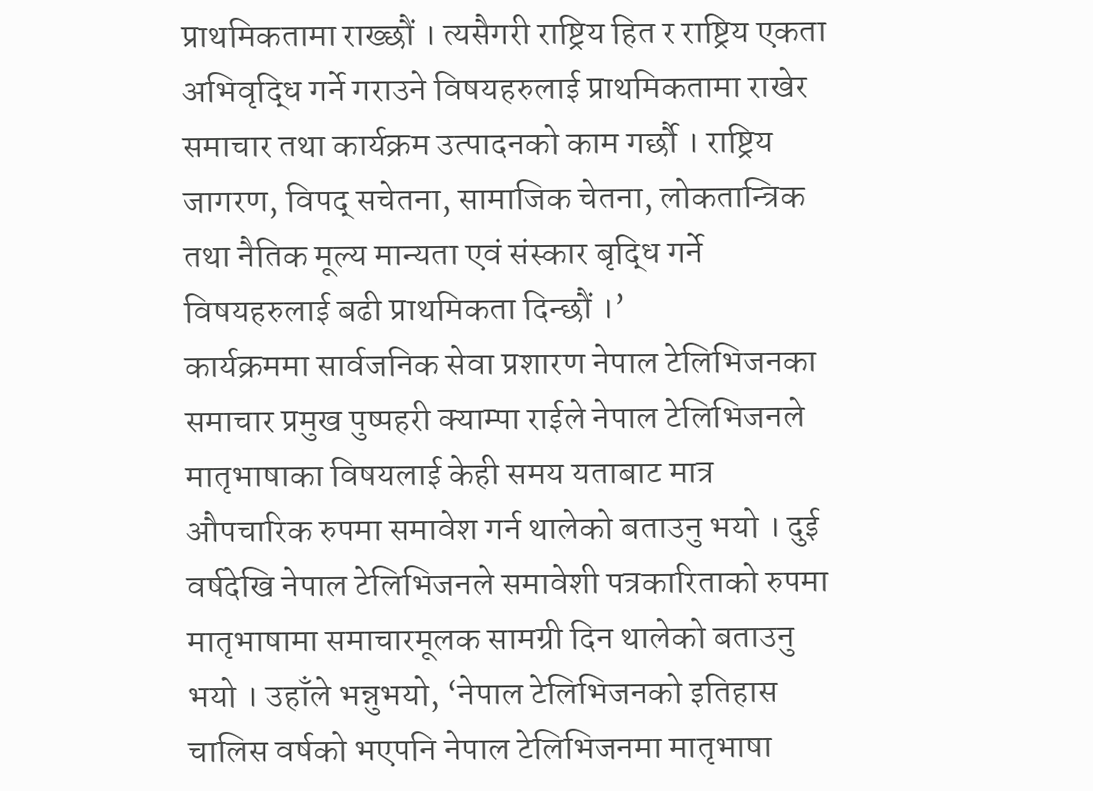प्राथमिकतामा राख्छौं । त्यसैगरी राष्ट्रिय हित र राष्ट्रिय एकता अभिवृद्धि गर्ने गराउने विषयहरुलाई प्राथमिकतामा राखेर समाचार तथा कार्यक्रम उत्पादनको काम गर्छौ । राष्ट्रिय जागरण, विपद् सचेतना, सामाजिक चेतना, लोकतान्त्रिक तथा नैतिक मूल्य मान्यता एवं संस्कार बृद्धि गर्ने विषयहरुलाई बढी प्राथमिकता दिन्छौं ।’
कार्यक्रममा सार्वजनिक सेवा प्रशारण नेपाल टेलिभिजनका समाचार प्रमुख पुष्पहरी क्याम्पा राईले नेपाल टेलिभिजनले मातृभाषाका विषयलाई केही समय यताबाट मात्र औपचारिक रुपमा समावेश गर्न थालेको बताउनु भयो । दुई वर्षदेखि नेपाल टेलिभिजनले समावेशी पत्रकारिताको रुपमा मातृभाषामा समाचारमूलक सामग्री दिन थालेको बताउनु भयो । उहाँले भन्नुभयो, ‘नेपाल टेलिभिजनको इतिहास चालिस वर्षको भएपनि नेपाल टेलिभिजनमा मातृभाषा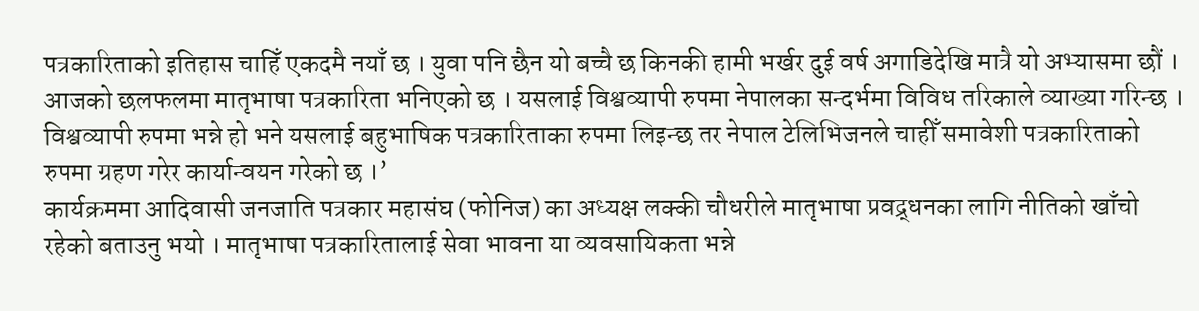पत्रकारिताको इतिहास चाहिँ एकदमै नयाँ छ । युवा पनि छैन यो बच्चै छ किनकी हामी भर्खर दुई वर्ष अगाडिदेखि मात्रै यो अभ्यासमा छौं । आजको छलफलमा मातृभाषा पत्रकारिता भनिएको छ । यसलाई विश्वव्यापी रुपमा नेपालका सन्दर्भमा विविध तरिकाले व्याख्या गरिन्छ । विश्वव्यापी रुपमा भन्ने हो भने यसलाई बहुभाषिक पत्रकारिताका रुपमा लिइन्छ तर नेपाल टेलिभिजनले चाहीँ समावेशी पत्रकारिताको रुपमा ग्रहण गरेर कार्यान्वयन गरेको छ ।’
कार्यक्रममा आदिवासी जनजाति पत्रकार महासंघ (फोनिज) का अध्यक्ष लक्की चौधरीले मातृभाषा प्रवद्र्धनका लागि नीतिको खाँचो रहेको बताउनु भयो । मातृभाषा पत्रकारितालाई सेवा भावना या व्यवसायिकता भन्ने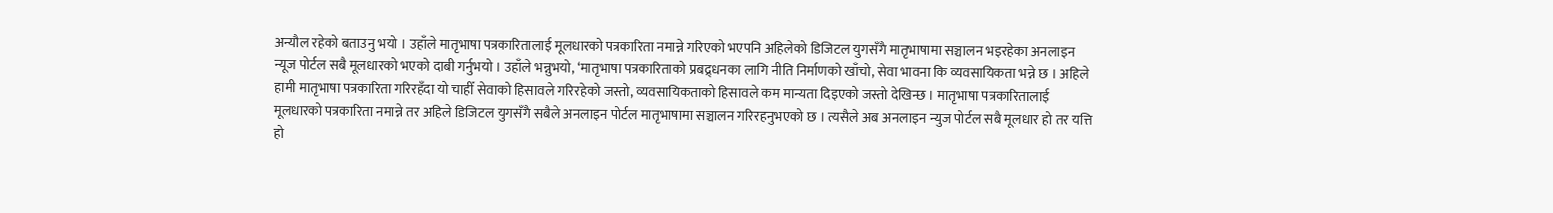अन्यौल रहेको बताउनु भयो । उहाँले मातृभाषा पत्रकारितालाई मूलधारको पत्रकारिता नमान्ने गरिएको भएपनि अहिलेको डिजिटल युगसँगै मातृभाषामा सञ्चालन भइरहेका अनलाइन न्यूज पोर्टल सबै मूलधारको भएको दाबी गर्नुभयो । उहाँले भन्नुभयो, ‘मातृभाषा पत्रकारिताको प्रबद्र्धनका लागि नीति निर्माणको खाँचो, सेवा भावना कि व्यवसायिकता भन्ने छ । अहिले हामी मातृभाषा पत्रकारिता गरिरहँदा यो चाहीँ सेवाको हिसावले गरिरहेको जस्तो, व्यवसायिकताको हिसावले कम मान्यता दिइएको जस्तो देखिन्छ । मातृभाषा पत्रकारितालाई मूलधारको पत्रकारिता नमान्ने तर अहिले डिजिटल युगसँगै सबैले अनलाइन पोर्टल मातृभाषामा सञ्चालन गरिरहनुभएको छ । त्यसैले अब अनलाइन न्युज पोर्टल सबै मूलधार हो तर यत्ति हो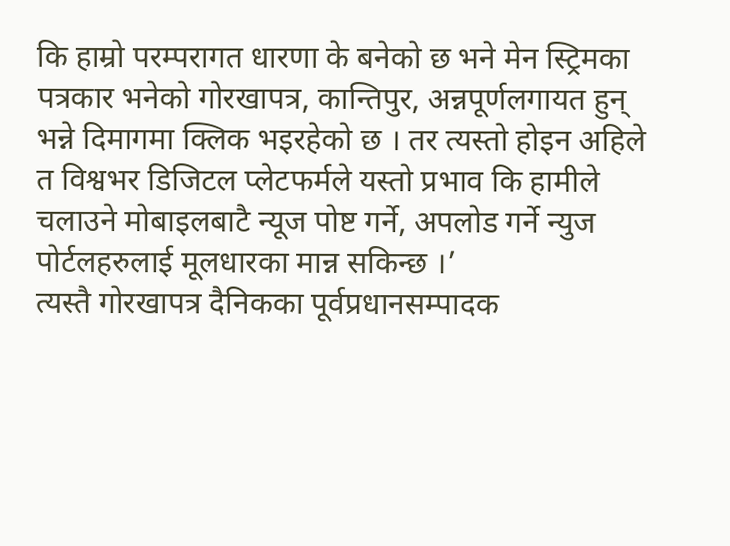कि हाम्रो परम्परागत धारणा के बनेको छ भने मेन स्ट्रिमका पत्रकार भनेको गोरखापत्र, कान्तिपुर, अन्नपूर्णलगायत हुन् भन्ने दिमागमा क्लिक भइरहेको छ । तर त्यस्तो होइन अहिले त विश्वभर डिजिटल प्लेटफर्मले यस्तो प्रभाव कि हामीले चलाउने मोबाइलबाटै न्यूज पोष्ट गर्ने, अपलोड गर्ने न्युज पोर्टलहरुलाई मूलधारका मान्न सकिन्छ ।’
त्यस्तै गोरखापत्र दैनिकका पूर्वप्रधानसम्पादक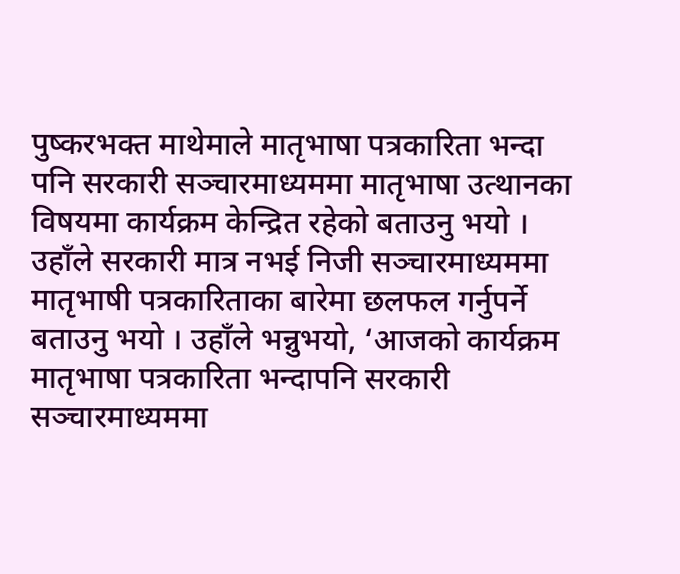पुष्करभक्त माथेमाले मातृभाषा पत्रकारिता भन्दा पनि सरकारी सञ्चारमाध्यममा मातृभाषा उत्थानका विषयमा कार्यक्रम केन्द्रित रहेको बताउनु भयो । उहाँले सरकारी मात्र नभई निजी सञ्चारमाध्यममा मातृभाषी पत्रकारिताका बारेमा छलफल गर्नुपर्ने बताउनु भयो । उहाँले भन्नुभयो, ‘आजको कार्यक्रम मातृभाषा पत्रकारिता भन्दापनि सरकारी सञ्चारमाध्यममा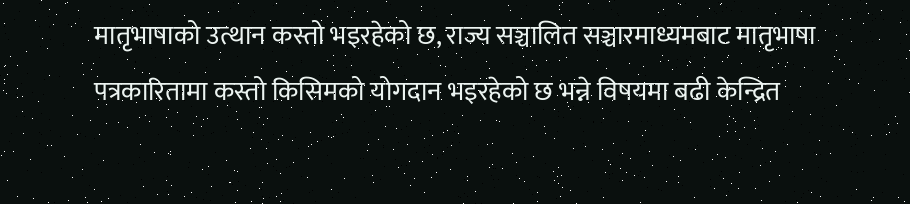मातृभाषाको उत्थान कस्तो भइरहेको छ, राज्य सञ्चालित सञ्चारमाध्यमबाट मातृभाषा पत्रकारितामा कस्तो किसिमको योगदान भइरहेको छ भन्ने विषयमा बढी केन्द्रित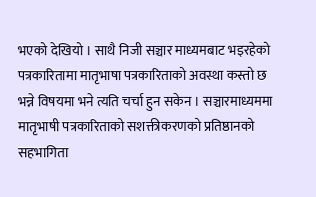भएको देखियो । साथै निजी सञ्चार माध्यमबाट भइरहेको पत्रकारितामा मातृभाषा पत्रकारिताको अवस्था कस्तो छ भन्ने विषयमा भने त्यति चर्चा हुन सकेन । सञ्चारमाध्यममा मातृभाषी पत्रकारिताको सशक्तीकरणको प्रतिष्ठानको सहभागिता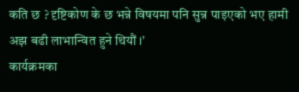कति छ ? दृष्टिकोण के छ भन्ने विषयमा पनि सुन्न पाइएको भए हामी अझ बढी लाभान्वित हुने थियौं ।’
कार्यक्रमका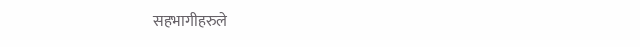सहभागीहरुले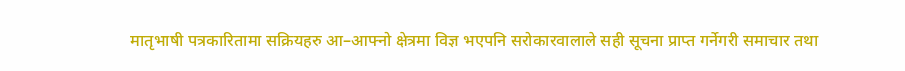मातृभाषी पत्रकारितामा सक्रियहरु आ–आफ्नो क्षेत्रमा विज्ञ भएपनि सरोकारवालाले सही सूचना प्राप्त गर्नेगरी समाचार तथा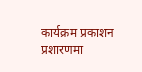कार्यक्रम प्रकाशन प्रशारणमा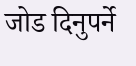जोड दिनुपर्ने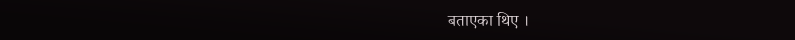बताएका थिए ।